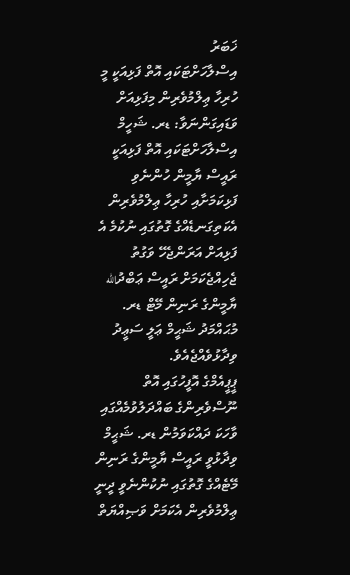ޚަބަރު
އިސްލާހަށްޓަކައި އޮތް ފަޅިއަކީ މީ ހުރިހާ ޢިލްމުވެރިން މިފަޅިއަށް ވަޑައިގަންނަވާ: ޑރ. ޝަހީމް
އިސްލާހަށްޓަކައި އޮތް ފަޅިއަކީ ރައީސް ޔާމީން ހުންނެވި ފަޅިކަމަށާއި ހުރިހާ ޢިލްމުވެރިން އެކަތިގަނޑެއްގެ ގޮތުގައި ނުކުމެ އެ ފަޅިއަށް އަރަންޖެހޭ ވަގުތު ޖެހިއްޖެކަމަށް ރައީސް ޢަބްދުالله ޔާމީންގެ ރަނިން މޭޓް ޑރ. މުޙައްމަދު ޝަޙީމް ޢަލީ ސަޢީދު ވިދާޅުވެއްޖެއެވެ.
ޕީޕީއެމްގެ އޮފީހުގައި އޮތް ނޫސްވެރިންގެ ބައްދަލުވުމެއްގައި ވާހަކަ ދައްކަވަމުން ޑރ. ޝަޙީމް ވިދާޅުވީ ރައީސް ޔާމީންގެ ރަނިން މޭޓެއްގެ ގޮތުގައި ނުކުންނެވީ ދީނީ ޢިލްމުވެރިން އެކަމަށް ވަޞިއްޔަތް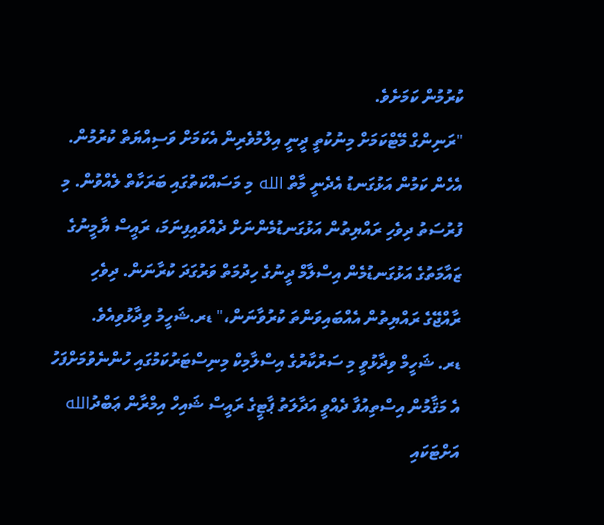ކުރުމުން ކަމަށެވެ.
"ރަނިންގް މޭޓްކަމަށް މިނުކުތީ ދީނީ އިލްމުވެރިން އެކަމަށް ވަސިއްޔަތް ކުރުމުން. އެހެން ކަމުން އަޅުގަނޑު އެދެނީ މާތް الله މި މަސައްކަތުގައި ބަރަކާތް ލެއްވުން. މި ފުރުސަތު ދިވެހި ރައްޔިތުން އަޅުގަނޑުމެންނަށް ދެއްވައިފިނަމަ، ރައީސް ޔާމީނުގެ ޒައާމަތުގެ އަޅުގަނޑުމެން އިސްލާމް ދީނުގެ ހިދުމަތް ވަރުގަދަ ކުރާނަން. ދިވެހި ރާއްޖޭގެ ރައްޔިތުން އެއްބައިވަންތަ ކުރުވާނަން،" ޑރ.ޝަހީމު ވިދާޅުވިއެވެ.
ޑރ. ޝަހީމް ވިދާޅުވީ މި ސަރުކާރުގެ އިސްލާމިކް މިނިސްޓަރުކަމުގައި ހުންނެވުމަށްފަހު އެ މަޤާމުން އިސްތިއުފާ ދެއްވީ އަދާލަތު ޕާޓީގެ ރައީސް ޝައިހް އިމްރާން ޢަބްދުالله އަށްޓަކައި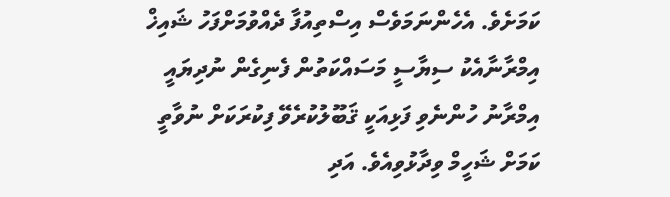ކަމަށެވެ. އެހެންނަމަވެސް އިސްތިއުފާ ދެއްވުމަށްފަހު ޝައިޚް އިމްރާނާއެކު ސިޔާސީ މަސައްކަތުން ފެނިގެން ނުދިޔައީ އިމްރާނު ހުންނެވި ފަޅިއަކީ ޤަބޫލުކުރެވޭ ފިކުރަކަށް ނުވާތީ ކަމަށް ޝަހީމް ވިދާޅުވިއެވެ. އަދި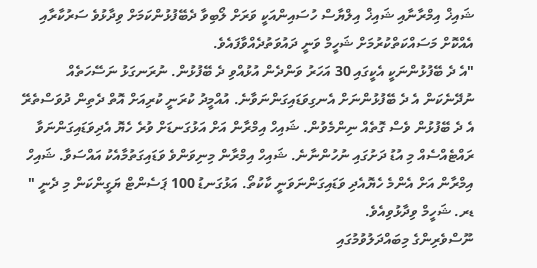ޝައިޚް އިމްރާނާއި ޝައިޚް އިލްޔާސް ހުސައިންއަކީ ވަރަށް ލޯބިވާ ދެބޭފުޅުންކަމަށް ވިދާޅުވެ ސަރުކާރާއި އެއްކޮށް މަސައްކަތްކުރުމަށް ޝަހީމް ވަނީ ދައުވަތުދެއްވާފައެވެ.
"އެ ދެ ބޭފުޅުންނަކީ އެކީގައި 30 އަހަރު ވަންދެން އުޅުއްވި ދެ ބޭފުޅުން. ނުރަނގަޅު ނަސޭހަތެއް ނުދޭނެކަން އެ ދެ ބޭފުޅުންނަށް އެނގިވަޑައިގަންނަވާނެ. އުއްމީދު ކުރަނީ ކުރިއަށް އޮތް ދެތިން ދުވަސްތެރޭ އެ ދެ ބޭފުޅުން ވެސް ގޮތެއް ނިންމެވުން. ޝައިހް އިމްރާން އަށް އަޅުގަނޑަށް ވުރެ ހެޔޮ އެދިވަޑައިގަންނަވާ ރައްޓެއްސެއް މި އުޑު ދަށުގައި ނުހުންނާނެ. ޝައިހް އިމްރާން މިނިވަންވެ ވަޑައިގަތުމާއެކު އައްސަވާ. ޝައިހް އިމްރާން އަށް އެންމެ ހެޔޮއެދި ވަޑައިގަންނަވަނީ ކާކުތޯ. އަޅުގަނޑު 100 ޕަސެންޓް ޔަގީންކަން މި ދެނީ " ޑރ. ޝަހީމް ވިދާޅުވިއެވެ.
ނޫސްވެރިންގެ މިބައްދަލުވުމުގައި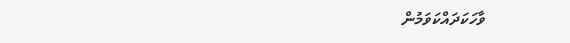ވާހަކަދައްކަވަމުން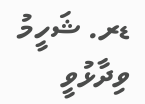ޑރ. ޝަހީމު ވިދާޅުވީ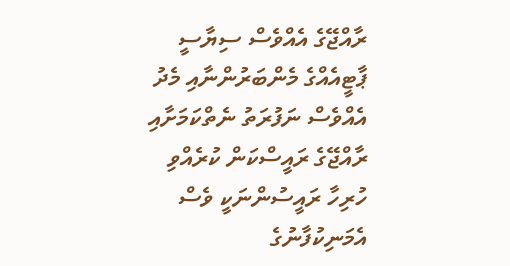ރާއްޖޭގެ އެއްވެސް ސިޔާސީ ޕާޓީއެއްގެ މެންބަރުންނާއި މެދު އެއްވެސް ނަފުރަތު ނެތްކަމަށާއި ރާއްޖޭގެ ރައީސްކަން ކުރެއްވި ހުރިހާ ރައީސުންނަކީ ވެސް އެމަނިކުފާނުގެ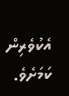އެކުވެރިން ކަމަށެވެ.